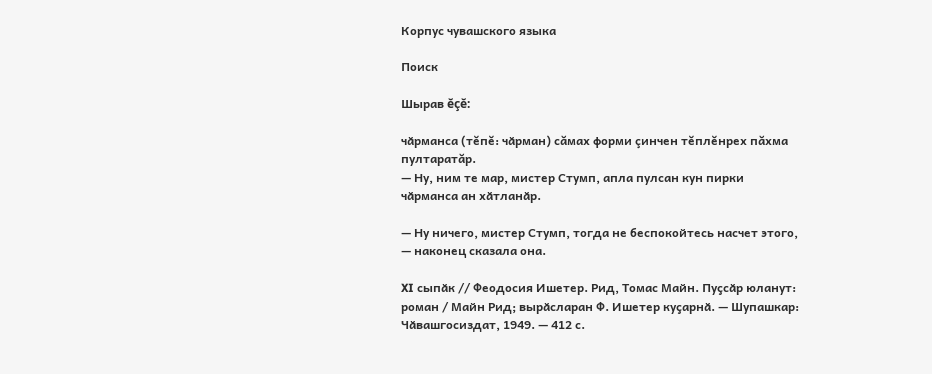Корпус чувашского языка

Поиск

Шырав ĕçĕ:

чӑрманса (тĕпĕ: чӑрман) сăмах форми çинчен тĕплĕнрех пăхма пултаратăр.
— Ну, ним те мар, мистер Стумп, апла пулсан кун пирки чӑрманса ан хӑтланӑр.

— Ну ничего, мистер Стумп, тогда не беспокойтесь насчет этого, — наконец сказала она.

XI сыпӑк // Феодосия Ишетер. Рид, Томас Майн. Пуҫсӑр юланут: роман / Майн Рид; вырӑсларан Ф. Ишетер куҫарнӑ. — Шупашкар: Чӑвашгосиздат, 1949. — 412 с.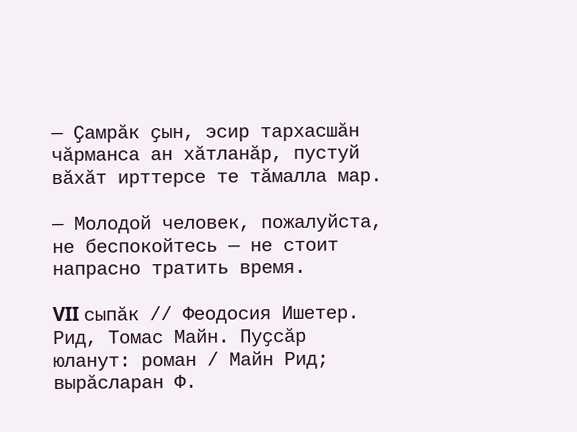— Ҫамрӑк ҫын, эсир тархасшӑн чӑрманса ан хӑтланӑр, пустуй вӑхӑт ирттерсе те тӑмалла мар.

— Молодой человек, пожалуйста, не беспокойтесь — не стоит напрасно тратить время.

VII сыпӑк // Феодосия Ишетер. Рид, Томас Майн. Пуҫсӑр юланут: роман / Майн Рид; вырӑсларан Ф.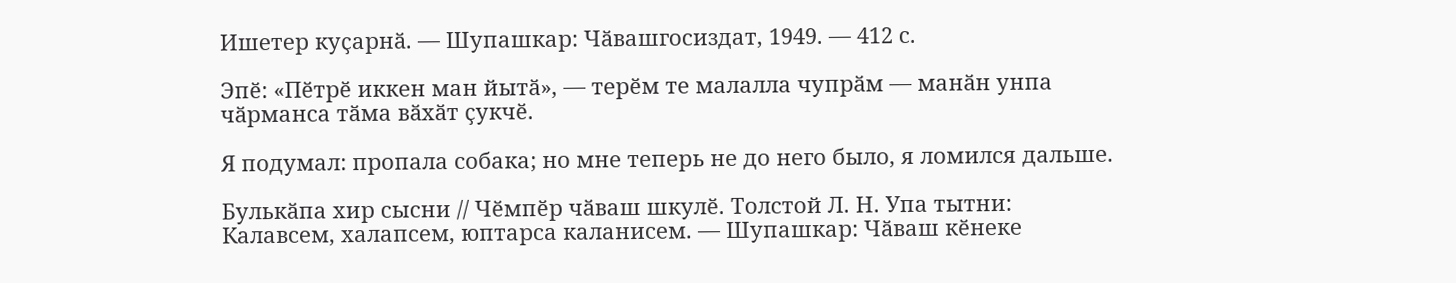Ишетер куҫарнӑ. — Шупашкар: Чӑвашгосиздат, 1949. — 412 с.

Эпӗ: «Пӗтрӗ иккен ман йытӑ», — терӗм те малалла чупрӑм — манӑн унпа чӑрманса тӑма вӑхӑт ҫукчӗ.

Я подумал: пропала собака; но мне теперь не до него было, я ломился дальше.

Булькӑпа хир сысни // Чӗмпӗр чӑваш шкулӗ. Толстой Л. Н. Упа тытни: Калавсем, халапсем, юптарса каланисем. — Шупашкар: Чӑваш кӗнеке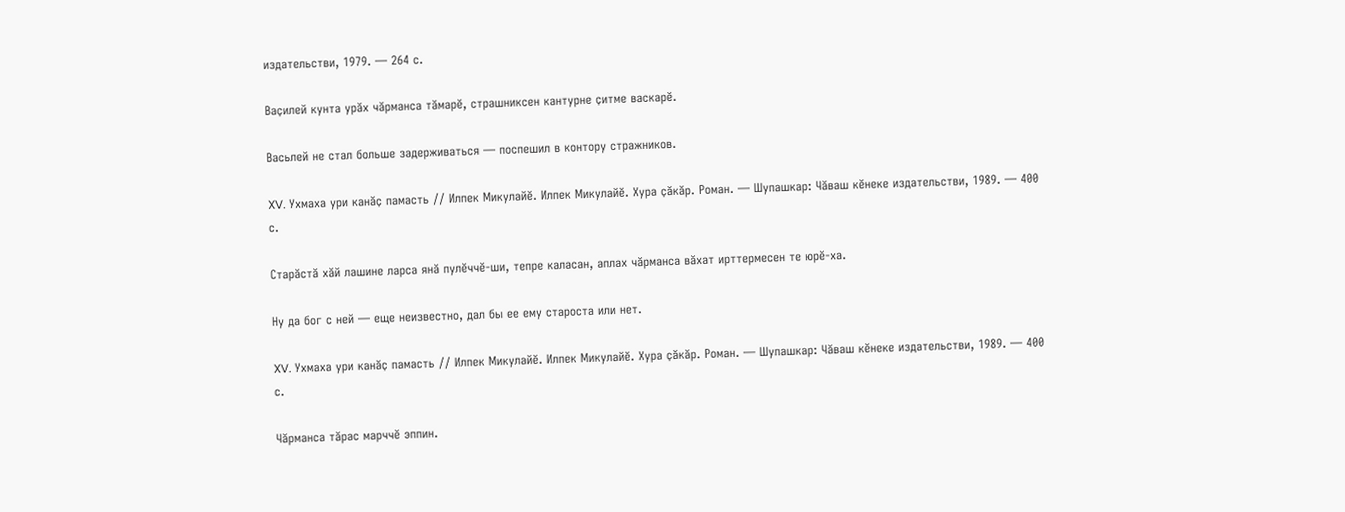издательстви, 1979. — 264 с.

Ваҫилей кунта урӑх чӑрманса тӑмарӗ, страшниксен кантурне ҫитме васкарӗ.

Васьлей не стал больше задерживаться — поспешил в контору стражников.

XV. Ухмаха ури канӑҫ памасть // Илпек Микулайӗ. Илпек Микулайӗ. Хура ҫӑкӑр. Роман. — Шупашкар: Чӑваш кӗнеке издательстви, 1989. — 400 с.

Старӑстӑ хӑй лашине ларса янӑ пулӗччӗ-ши, тепре каласан, аплах чӑрманса вӑхат ирттермесен те юрӗ-ха.

Ну да бог с ней — еще неизвестно, дал бы ее ему староста или нет.

XV. Ухмаха ури канӑҫ памасть // Илпек Микулайӗ. Илпек Микулайӗ. Хура ҫӑкӑр. Роман. — Шупашкар: Чӑваш кӗнеке издательстви, 1989. — 400 с.

Чӑрманса тӑрас марччӗ эппин.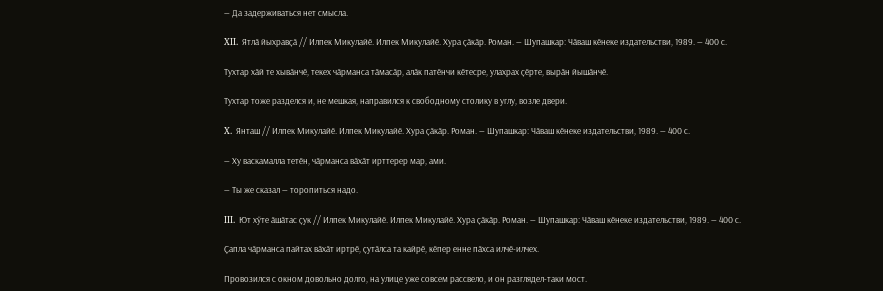— Да задерживаться нет смысла.

XII. Ятлӑ йыхравҫӑ // Илпек Микулайӗ. Илпек Микулайӗ. Хура ҫӑкӑр. Роман. — Шупашкар: Чӑваш кӗнеке издательстви, 1989. — 400 с.

Тухтар хӑй те хывӑнчӗ, текех чӑрманса тӑмасӑр, алӑк патӗнчи кӗтесре, улахрах ҫӗрте, вырӑн йышӑнчӗ.

Тухтар тоже разделся и, не мешкая, направился к свободному столику в углу, возле двери.

X. Янташ // Илпек Микулайӗ. Илпек Микулайӗ. Хура ҫӑкӑр. Роман. — Шупашкар: Чӑваш кӗнеке издательстви, 1989. — 400 с.

— Ху васкамалла тетӗн, чӑрманса вӑхӑт ирттерер мар, ами.

— Ты же сказал — торопиться надо.

III. Ют хӳте ӑшӑтас ҫук // Илпек Микулайӗ. Илпек Микулайӗ. Хура ҫӑкӑр. Роман. — Шупашкар: Чӑваш кӗнеке издательстви, 1989. — 400 с.

Ҫапла чӑрманса пайтах вӑхӑт иртрӗ, ҫутӑлса та кайрӗ, кӗпер енне пӑхса илчӗ-илчех.

Провозился с окном довольно долго, на улице уже совсем рассвело, и он разглядел-таки мост.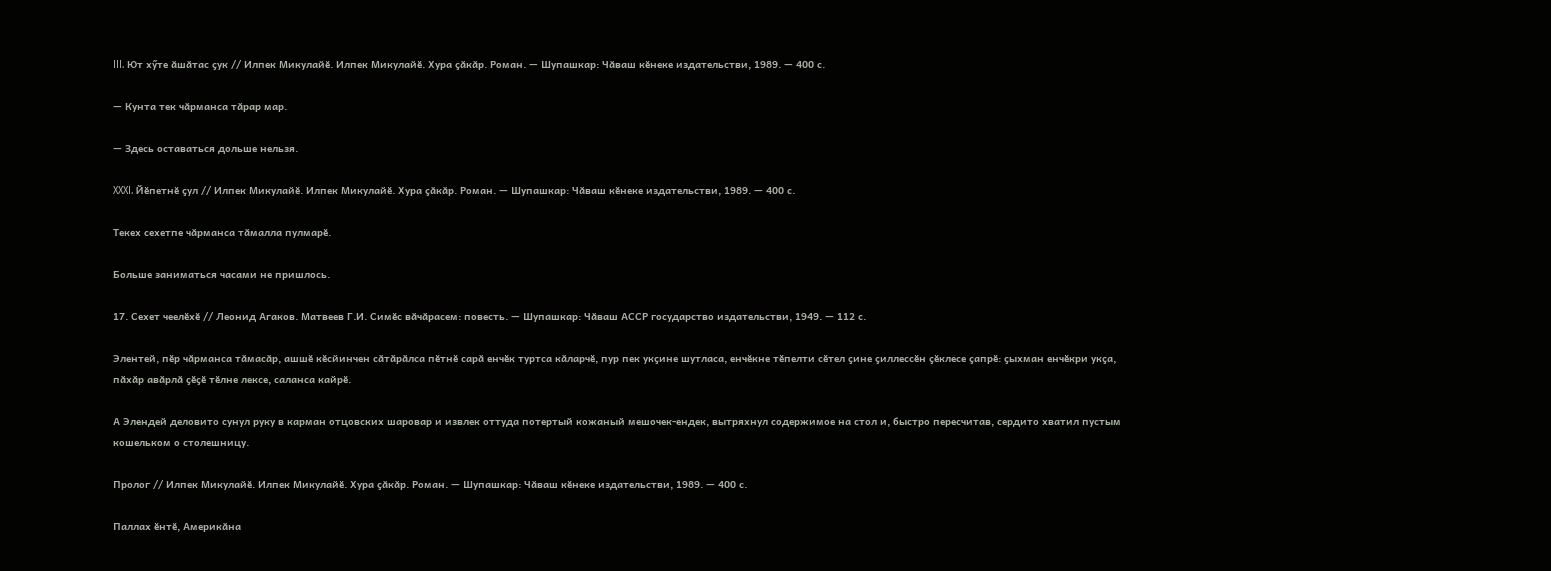III. Ют хӳте ӑшӑтас ҫук // Илпек Микулайӗ. Илпек Микулайӗ. Хура ҫӑкӑр. Роман. — Шупашкар: Чӑваш кӗнеке издательстви, 1989. — 400 с.

— Кунта тек чӑрманса тӑрар мар.

— Здесь оставаться дольше нельзя.

XXXI. Йӗпетнӗ ҫул // Илпек Микулайӗ. Илпек Микулайӗ. Хура ҫӑкӑр. Роман. — Шупашкар: Чӑваш кӗнеке издательстви, 1989. — 400 с.

Текех сехетпе чӑрманса тӑмалла пулмарӗ.

Больше заниматься часами не пришлось.

17. Сехет чеелӗхӗ // Леонид Агаков. Матвеев Г.И. Симӗс вӑчӑрасем: повесть. — Шупашкар: Чӑваш АССР государство издательстви, 1949. — 112 с.

Элентей, пӗр чӑрманса тӑмасӑр, ашшӗ кӗсйинчен сӑтӑрӑлса пӗтнӗ сарӑ енчӗк туртса кӑларчӗ, пур пек укҫине шутласа, енчӗкне тӗпелти сӗтел ҫине ҫиллессӗн ҫӗклесе ҫапрӗ: ҫыхман енчӗкри укҫа, пӑхӑр авӑрлӑ ҫӗҫӗ тӗлне лексе, саланса кайрӗ.

А Элендей деловито сунул руку в карман отцовских шаровар и извлек оттуда потертый кожаный мешочек-ендек, вытряхнул содержимое на стол и, быстро пересчитав, сердито хватил пустым кошельком о столешницу.

Пролог // Илпек Микулайӗ. Илпек Микулайӗ. Хура ҫӑкӑр. Роман. — Шупашкар: Чӑваш кӗнеке издательстви, 1989. — 400 с.

Паллах ӗнтӗ, Америкӑна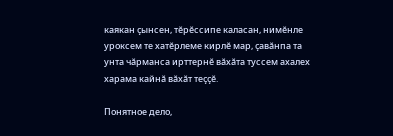каякан ҫынсен, тӗрӗссипе каласан, нимӗнле уроксем те хатӗрлеме кирлӗ мар, ҫавӑнпа та унта чӑрманса ирттернӗ вӑхӑта туссем ахалех харама кайнӑ вӑхӑт теҫҫӗ.

Понятное дело,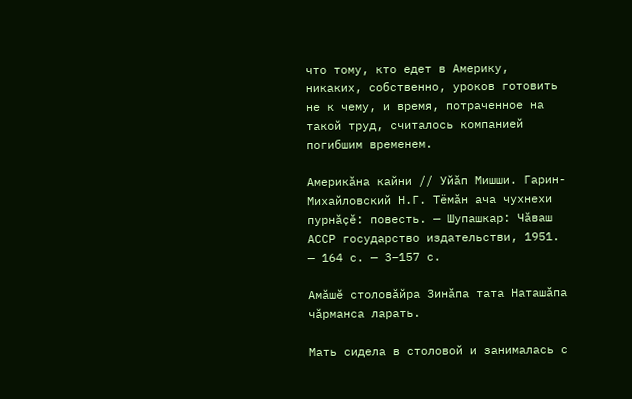что тому, кто едет в Америку, никаких, собственно, уроков готовить не к чему, и время, потраченное на такой труд, считалось компанией погибшим временем.

Америкӑна кайни // Уйӑп Мишши. Гарин-Михайловский Н.Г. Тёмӑн ача чухнехи пурнӑҫӗ: повесть. — Шупашкар: Чӑваш АССР государство издательстви, 1951. — 164 с. — 3–157 с.

Амӑшӗ столовӑйра Зинӑпа тата Наташӑпа чӑрманса ларать.

Мать сидела в столовой и занималась с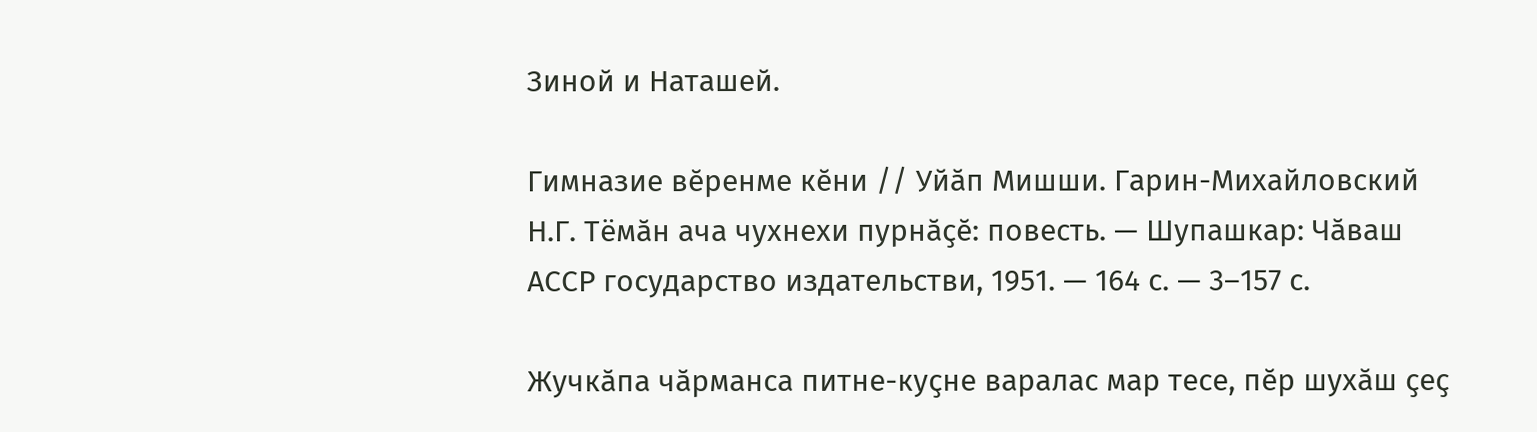Зиной и Наташей.

Гимназие вӗренме кӗни // Уйӑп Мишши. Гарин-Михайловский Н.Г. Тёмӑн ача чухнехи пурнӑҫӗ: повесть. — Шупашкар: Чӑваш АССР государство издательстви, 1951. — 164 с. — 3–157 с.

Жучкӑпа чӑрманса питне-куҫне варалас мар тесе, пӗр шухӑш ҫеҫ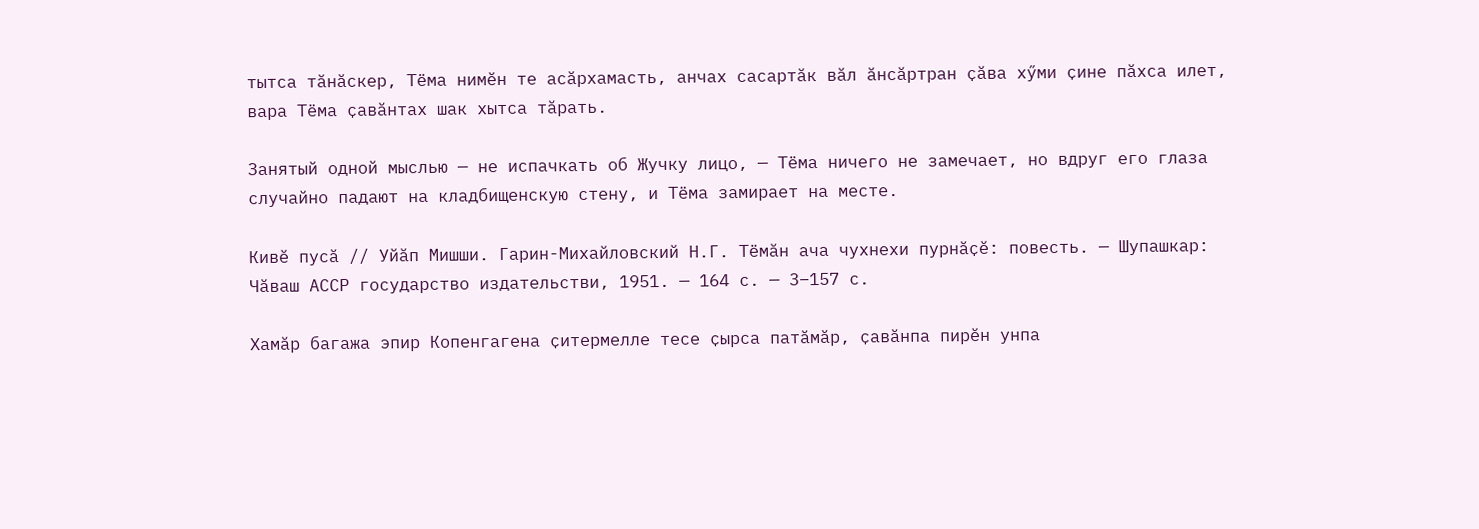тытса тӑнӑскер, Тёма нимӗн те асӑрхамасть, анчах сасартӑк вӑл ӑнсӑртран ҫӑва хӳми ҫине пӑхса илет, вара Тёма ҫавӑнтах шак хытса тӑрать.

Занятый одной мыслью — не испачкать об Жучку лицо, — Тёма ничего не замечает, но вдруг его глаза случайно падают на кладбищенскую стену, и Тёма замирает на месте.

Кивӗ пусӑ // Уйӑп Мишши. Гарин-Михайловский Н.Г. Тёмӑн ача чухнехи пурнӑҫӗ: повесть. — Шупашкар: Чӑваш АССР государство издательстви, 1951. — 164 с. — 3–157 с.

Хамӑр багажа эпир Копенгагена ҫитермелле тесе ҫырса патӑмӑр, ҫавӑнпа пирӗн унпа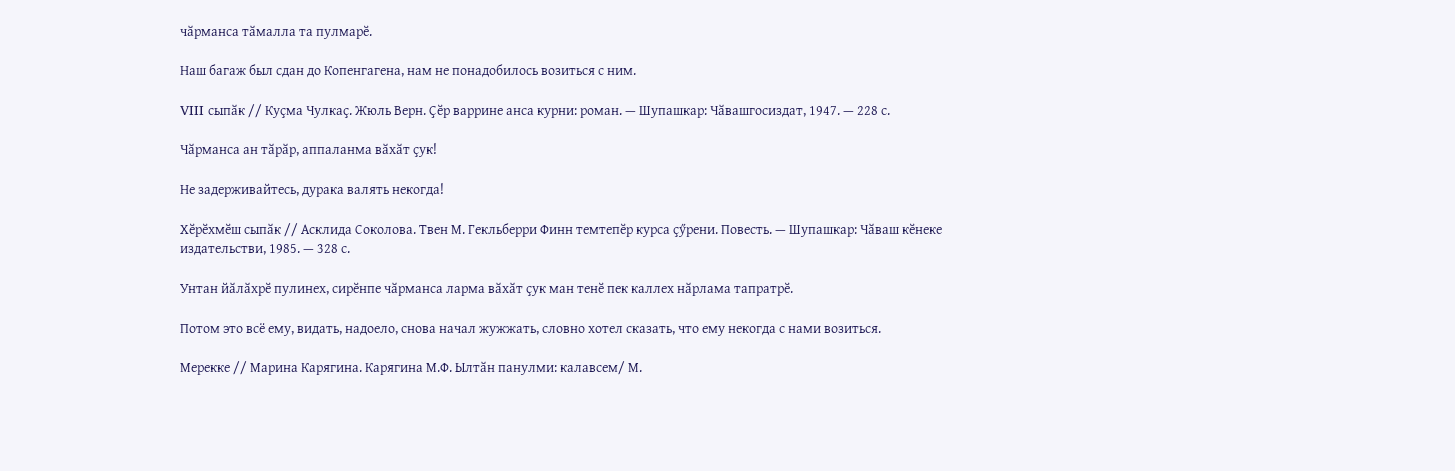чӑрманса тӑмалла та пулмарӗ.

Наш багаж был сдан до Копенгагена, нам не понадобилось возиться с ним.

VIII сыпӑк // Куҫма Чулкаҫ. Жюль Верн. Ҫӗр варрине анса курни: роман. — Шупашкар: Чӑвашгосиздат, 1947. — 228 с.

Чӑрманса ан тӑрӑр, аппаланма вӑхӑт ҫук!

Не задерживайтесь, дурака валять некогда!

Хӗрӗхмӗш сыпӑк // Асклида Соколова. Твен М. Гекльберри Финн темтепӗр курса ҫӳрени. Повесть. — Шупашкар: Чӑваш кӗнеке издательстви, 1985. — 328 с.

Унтан йӑлӑхрӗ пулинех, сирӗнпе чӑрманса ларма вӑхӑт ҫук ман тенӗ пек каллех нӑрлама тапратрӗ.

Потом это всё ему, видать, надоело, снова начал жужжать, словно хотел сказать, что ему некогда с нами возиться.

Мерекке // Марина Карягина. Карягина М.Ф. Ылтӑн панулми: калавсем/ М.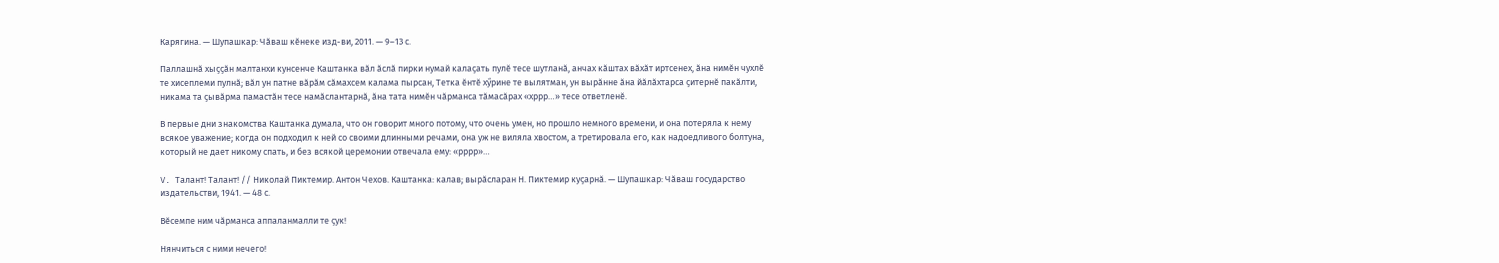Карягина. — Шупашкар: Чӑваш кӗнеке изд-ви, 2011. — 9–13 с.

Паллашнӑ хыҫҫӑн малтанхи кунсенче Каштанка вӑл ӑслӑ пирки нумай калаҫать пулӗ тесе шутланӑ, анчах кӑштах вӑхӑт иртсенех, ӑна нимӗн чухлӗ те хисеплеми пулнӑ; вӑл ун патне вӑрӑм сӑмахсем калама пырсан, Тетка ӗнтӗ хӳрине те вылятман, ун вырӑнне ӑна йӑлӑхтарса ҫитернӗ пакӑлти, никама та ҫывӑрма памастӑн тесе намӑслантарнӑ, ӑна тата нимӗн чӑрманса тӑмасӑрах «хррр…» тесе ответленӗ.

В первые дни знакомства Каштанка думала, что он говорит много потому, что очень умен, но прошло немного времени, и она потеряла к нему всякое уважение; когда он подходил к ней со своими длинными речами, она уж не виляла хвостом, а третировала его, как надоедливого болтуна, который не дает никому спать, и без всякой церемонии отвечала ему: «рррр»…

V. Талант! Талант! // Николай Пиктемир. Антон Чехов. Каштанка: калав; вырӑсларан Н. Пиктемир куҫарнӑ. — Шупашкар: Чӑваш государство издательстви, 1941. — 48 с.

Вӗсемпе ним чӑрманса аппаланмалли те ҫук!

Нянчиться с ними нечего!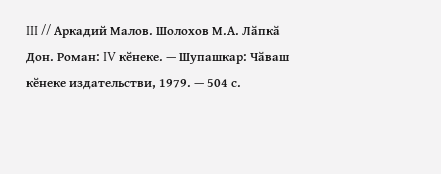III // Аркадий Малов. Шолохов М.А. Лӑпкӑ Дон. Роман: IV кӗнеке. — Шупашкар: Чӑваш кӗнеке издательстви, 1979. — 504 с.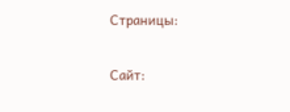Страницы:

Сайт: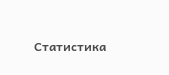Статистика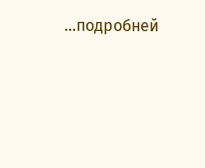...подробней